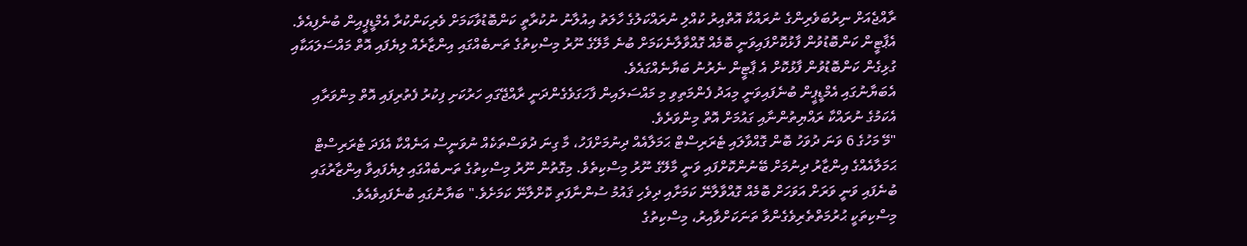ރާއްޖެއަށް ނިރުބަވެރިންގެ ނުރައްކާ އޮތްއިރު ކުއްލި ނުރައްކަލުގެ ހާލަތު އިއުލާނު ނުކުރާތީ ކަންބޮޑުވާކަމަށް ވެރިކަންކުރާ އެމްޑީޕީއިން ބުނެފިއެވެ.
އެޕާޓީން ކަންބޮޑުވުން ފާޅުކޮށްފައިވަނީ ބޮމެއް ގޮއްވާލާނެކަމަށް ބުނެ މާލޭގެ ނޫރު މިސްކިތުގެ ތަނބެއްގައި އިންޒާރެއް ލިޔެފައި އޮތް މައްސަލައަކާއި ގުޅިގެން ކަންބޮޑުވުން ފާޅުކޮށް އެ ޕާޓީން ނެރުނު ބަޔާނެއްގައެވެ.
އެބަޔާނުގައި އެމްޑީޕީން ބުނެފައިވަނީ މިއަދު ފެންމަތިވި މި މައްސަލައިން ފާހަގަވެގެންދަނީ ރާއްޖޭގައި ހަރުކަށި ފިކުރު ފެތުރިފައި އޮތް މިންވަރާއި އެކަމުގެ ނުރައްކާ ރައްޔިތުންނާއި ގައުމަށް އޮތް މިންވަރެވެ.
"މޭ މަހުގެ 6 ވަނަ ދުވަހު ބޮން ގޮއްވާލައި ޓެރަރިސްޓް ޙަމަލާއެއް ދިނުމަށްފަހު، މާ ގިނަ ދުވަސްތަކެއް ނުވަނީސް އަނެއްކާ އެފަދަ ޓެރަރިސްޓް ޙަމަލާއެއްގެ އިންޒާރު ދިނުމަށް ބޭނުންކޮށްފައި ވަނީ މާލޭގެ ނޫރު މިސްކިތެވެ. މިގޮތުން ނޫރު މިސްކިތުގެ ތަނބެއްގައި ލިޔެފައިވާ އިންޒާރުގައި ބުނެފައި ވަނީ ވަރަށް އަވަހަށް ބޮމެއް ގޮއްވާލާނޭ ކަމަށާއި ދިވެހި ޤައުމު ސުންނާފަތި ކޮށްލާނޭ ކަމަށެވެ." ބަޔާނުގައި ބުނެފައިވެއެވެ.
މިސްކިތަކީ ޙުރުމަތްތެރިވެގެންވާ ތަނަކަށްވާއިރު، މިސްކިތުގެ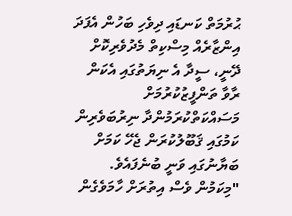ޙުރުމަތް ކަނޑައި ދިވެހި ބަހުން އެފަދަ އިންޒާރެއް މިސްކިތް މެދުވެރިކޮށް ދޭނީ، ސީދާ އެ ނިޔަތުގައި އެކަން ރާވާ ތަންފީޒުކުރުމަށް މަސައްކަތްކުރަމުންދާ ނިރުބަވެރިން ކަމުގައި ޤަބޫލުކުރަން ޖެހޭ ކަމަށް ބަޔާނުގައި ވަނީ ބުނެފައެވެ.
"މިކަމުން ވެސް އިތުރަށް ހާމަވެގެން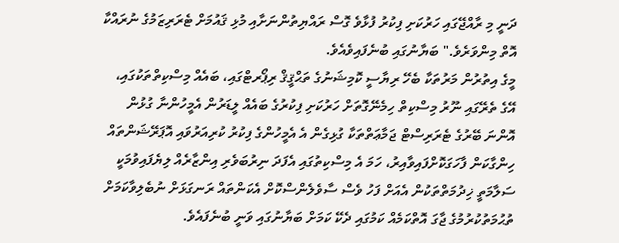ދަނީ މި ރާއްޖޭގައި ހަރުކަށި ފިކުރު ފުޅާވެ ގޮސް ރައްޔިތުންނަށާއި މުޅި ޤައުމަށް ޓެރަރިޒަމުގެ ނުރައްކާ އޮތް މިންވަރެވެ." ބަޔާނުގައި ބުނެފައިވެއެވެ.
މީގެ އިތުރުން މަރުތަކާ ބެހޭ ރިޔާސީ ކޮމިޝަނުގެ ތަޙްޤީޤް ރިޕޯރޓްގައި، ބައެއް މިސްކިތްތަކުގައި، އޭގެ ތެރޭގައި ނޫރު މިސްކިތް ހިމެނޭގޮތަށް ހަރުކަށި ފިކުރުގެ ބައެއް ލީޑަރުން އެމީހުންނާ ގުޅުން އޮންނަ ބޭރުގެ ޓެރަރިސްޓް ޖަމާޢަތްތަކާ ގުޅިގެން އެ އެމީހުންގެ ފިކުރު ކުރިއަރުވައި އޮޕަރޭޝަންތައް ހިންގާކަން ފާހަގަކޮށްފައިވާއިރު، ހަމަ އެ މިސްކިތުގައި އެފަދަ ނިރުބަވެރި އިންޒާރެއް ލިޔެފައިވުމަކީ ސަލާމަތީ ޚިދުމަތްތަކުން އެއަށް ފަހު ވެސް ސާވެލެންސްކޮށް އެކަންތައް ރަނގަޅަށް ނުބެލިވާކަމަށް ތުޙުމަތުކުރުމުގެ ޖާގަ އޮތްކަމެއް ކަމުގައި ދެކޭ ކަމަށް ބަޔާނުގައި ވަނީ ބުނެފައެވެ.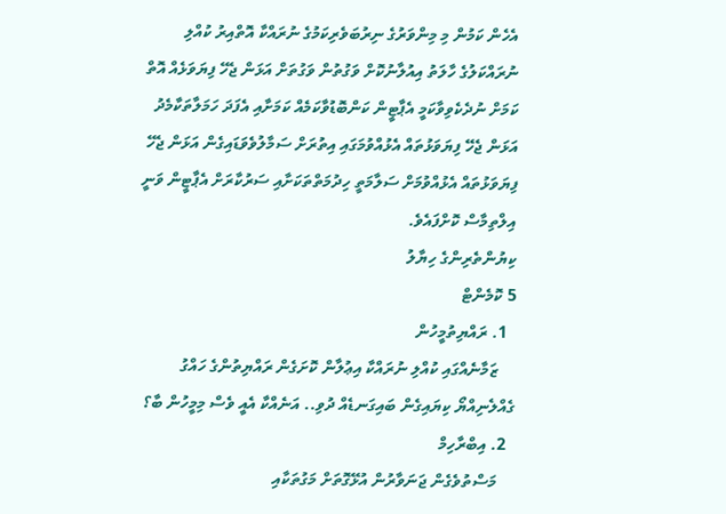އެހެން ކަމުން މި މިންވަރުގެ ނިރުބަވެރިކަމުގެ ނުރައްކާ އޮތްއިރު ކުއްލި ނުރައްކަލުގެ ހާލަތު އިއުލާނުކޮށް ވަގުތުން ވަގުތަށް އަޅަން ޖެހޭ ފިޔަވަޅެއް އޮތް ކަމަށް ނުދެކެވިވާކަމީ އެޕާޓީން ކަންބޮޑުވާކަމެއް ކަމަށާއި އެފަދަ ހަމަލާތަކާމެދު އަޅަން ޖެހޭ ފިޔަވަޅުތައް އެޅުއްވުމަގައި އިތުރަށް ސަމާލުވެވަޑައިގެން އަޅަން ޖެހޭ ފިޔަވަޅުތައް އެޅުއްވުމަށް ސަލާމަތީ ހިދުމަތްތަކަށާއި ސަރުކާރަށް އެޕާޓީން ވަނީ އިލްތިމާސް ކޮށްފައެވެ.
ކިޔުންތެރިންގެ ހިޔާލު
5 ކޮމެންޓް
  1. ރައްޔިތުމީހުން
    ޒަމާނެއްގައި ކުއްލި ނުރައްކާ އިޢުލާން ކޮށަގެން ރައްޔިތުންގެ ހައްގު ގެއްލެނިއްޔޯ ކިޔައިގެން ބައިގަނޑެއް ދުވި.. އަނެއްކާ އެއީ ވެސް މިމީހުން ބާ؟
  2. އިބްރާހިމް
    މަސްތުވެގެން ޖަނަވާރުން އުޅޭގޮތަށް މަގުތަކާއި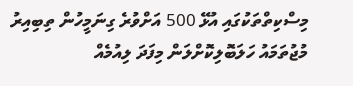މިސްކިތްތަކުގައި އުޅޭ 500 އަށްވުރެ ގިނަމީހުން ތިބިއިރު މުޖުތަމައު ހަލަބޮލިކޮށްލަން މިފަދަ ލިއުމެއް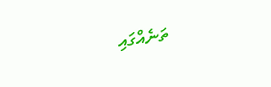ތަނެއްގައި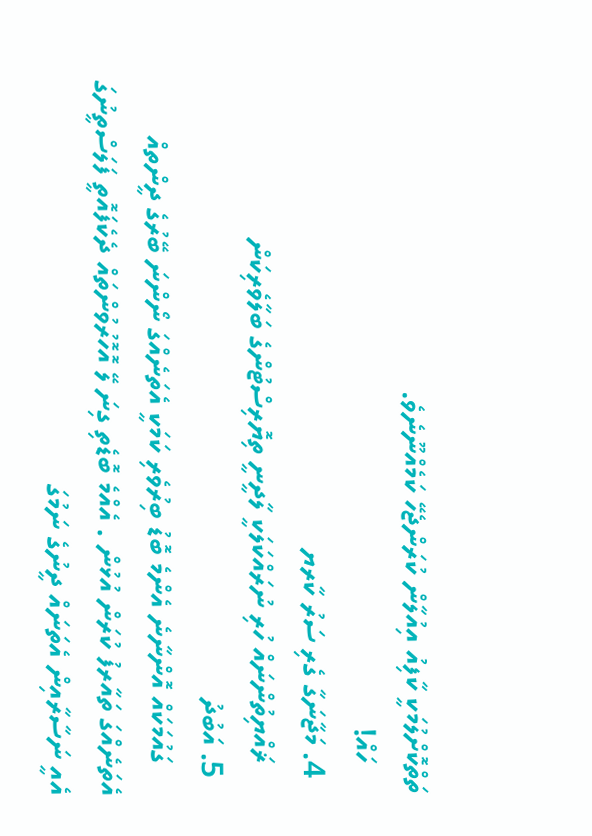ތަތްކޮށްލުމަކީ ކާފިއު އިއުލާން ކުރަންޖެހޭ ކަމެއްނޫނެވެ.
    ހައް!
  4. މަޖާނަގާ ގެރި ސަރު ކާރޔ
    ޜައްޔިތުންނައް ހުރި ނުރައްކަލަކީ ލާދީނީ ތިޔޮރިސްޓުންގެ ބަލާވެރިކަން
  5. އަބުދު
    ގައުމަކައް އޮންނާނެ އެންމެ ބޮޑު ބިރުވެރި ކަމަކީ އެތަނެއްގަ ނޯންނަ ބޭރުގެ ދީންތއް އެތަނެއްގަ ތައާރފު ކުރަން އުޅުން . އެއްމެ ބޮޑެތި ގިނަ ލޭ އޮހޮރުވުންތައް ދެކެފައޮތީ ފަލަސްތީނުގަ އެއީ ނަސާރާއިން އެތަނައް ދީނުގެ ނަމުގަ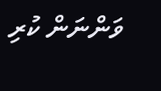ވަންނަން ކުރި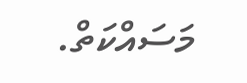މަސައްކަތް.